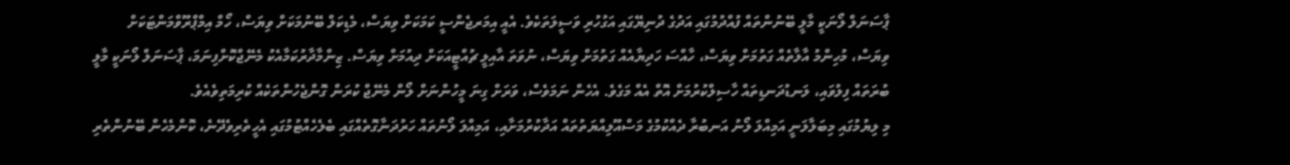ޕާސަނަލް ލޯނަކީ މާލީ ބޭނުންތައް ފުއްދުމުގައި އަދުގެ ދުނިޔޭގައި އަގުހުރި ވަސީލަތަކެވެ. އެއީ އިމަރޖެންސީ ކަމަކަށް ވިޔަސް، މެޑިކަލް ބޭނުމަކަށް ވިޔަސް، ހޯމް އިމްޕްރޫވްމަންޓަކަށް ވިޔަސް، މުހިންމު އާލާތެއް ގަތުމަށް ވިޔަސް، ހާއްސަ ހަދިޔާއެއް ގަތުމަށް ވިޔަސް، ނުވަތަ އާއިލީ ޗުއްޓީއަކަށް ދިއުމަށް ވިޔަސް. ޒިންމާދާރުކަމާއެކު މެނޭޖްކޮށްފިނަމަ، ޕާސަނަލް ލޯނަކީ މާލީ ބުރަތައް ފިލުވައި، ލަނޑުދަނޑިތައް ހާސިލްކުރުމަށް އޮތް އެއް މަގެވެ. އެހެން ނަމަވެސް، ވަރަށް ގިނަ މީހުންނަށް ލޯން މެނޭޖް ކުރަން ގޮންޖެހުންތަކެއް ކުރިމަތިވެއެވެ.
މި ލިޔުމުގައި މިބަލާލަނީ އަމިއްލަ ލޯނު އަނބުރާ ދެއްކުމުގެ މަސްއޫލިއްޔަތުތައް އަދާކުރުމަށާއި، އަމިއްލަ ލޯނުތައް ހަރުދަނާގޮތެއްގައި ބެލެހެއްޓުމުގައި އެހީތެރިވެދޭނެ، ކޮންމެހެން ބޭނުންތެރި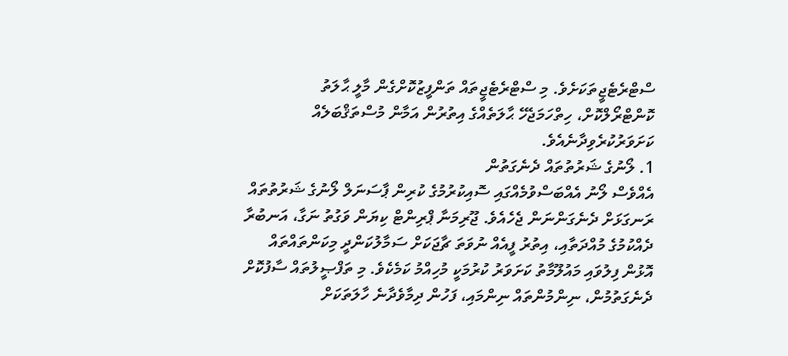ސްޓްރެޓެޖީތަކަށެވެ. މި ސްޓްރެޓެޖީތައް ތަންފީޒުކޮށްގެން މާލީ ޙާލަތު ކޮންޓްރޯލްކޮށް، ހިތްހަމަޖެހޭ ޙާލަތެއްގެ އިތުރުން އަމާން މުސްތަޤްބަލެއް ކަށަވަރުކުރެވިދާނެއެވެ.
1. ލޯނުގެ ޝަރުތުތައް ދެނެގަތުން
އެއްވެސް ލޯނު އެއްބަސްވުމެއްގައި ސޮއިކުރުމުގެ ކުރިން ޕާސަނަލް ލޯނުގެ ޝަރުތުތައް ރަނގަޅަށް ދެނެގަންނަން ޖެހެއެވެ. ޖޫރިމަނާ ޕްރިންޓް ކިޔަން ވަގުތު ނަގާ، އަނބުރާ ދެއްކުމުގެ މުއްދަތާއި، އިތުރު ފީއެއް ނުވަތަ ޗާޖަކަށް ސަމާލުކަންދީ މިކަންތައްތައް އޮޅުން ފިލުވައި މައުލޫމާތު ކަށަވަރު ކުރުމަކީ މުހިއްމު ކަމެކެވެ. މި ތަފްޞީލުތައް ސާފުކޮށް ދެނެގަތުމުން، ނިންމުންތައް ނިންމައި، ފަހުން ދިމާވެދާނެ ހާލަތަކަށް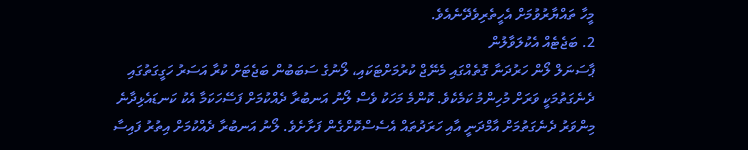މީހާ ތައްޔާރުވުމަށް އެހީތެރިވެދޭނެއެވެ.
2. ބަޖެޓެއް އެކުލަވާލުން
ޕާސަނަލް ލޯން ހަރުދަނާ ގޮތެއްގައި މެނޭޖް ކުރުމަށްޓަކައި، ލޯނުގެ ސަބަބުން ބަޖެޓަށް ކުރާ އަސަރު ހަގީގަތުގައި ދެނެގަތުމަކީ ވަރަށް މުހިންމު ކަމެކެވެ. ކޮންމެ މަހަކު ވެސް ލޯނު އަނބުރާ ދެއްކުމަށް ފަސޭހަކަމާ އެކު ކަނޑައެޅިދާނެ މިންވަރު ދެނެގަތުމަށް އާމްދަނީ އާއި ހަރަދުތައް އެސެސްކޮށްގެން ފަށާށެވެ. ލޯނު އަނބުރާ ދެއްކުމަށް އިތުރު ފައިސާ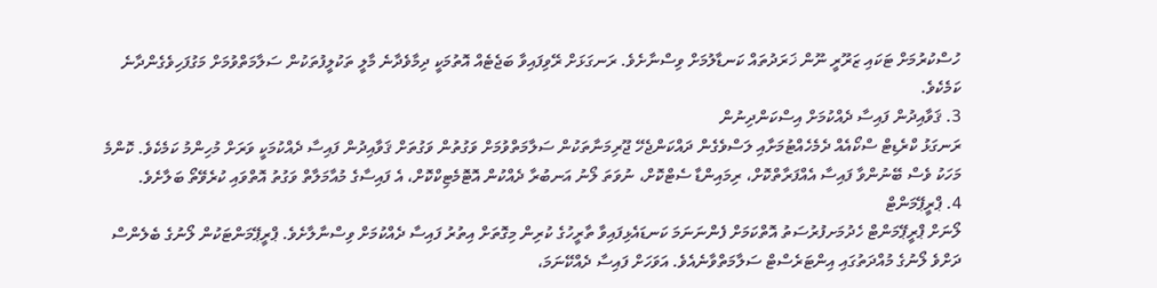ހުސްކުރުމަށް ޓަކައި ޒަރޫރީ ނޫން ޚަރަދުތައް ކަނޑާލުމަށް ވިސްނާށެވެ. ރަނގަޅަށް ރޭވިފައިވާ ބަޖެޓެއް އޮތުމަކީ ދިމާވެދާނެ މާލީ ތަކުލީފުތަކުން ސަލާމަތްވުމަށް މަގުފަހިވެގެންދާނެ ކަމެކެވެ.
3. ޤަވާއިދުން ފައިސާ ދެއްކުމަށް އިސްކަންދިނުން
ރަނގަޅު ކްރެޑިޓް ސްކޯއެއް ދެމެހެއްޓުމަށާއި ލަސްވެގެން ދައްކަންޖެހޭ ޖޫރިމަނާތަކުން ސަލާމަތްވުމަށް ވަގުތުން ވަގުތަށް ޤަވާއިދުން ފައިސާ ދެއްކުމަކީ ވަރަށް މުހިންމު ކަމެކެވެ. ކޮންމެ މަހަކު ވެސް ބޭނުންވާ ފައިސާ އެއްފަރާތްކޮށް، ރިމައިންޑާ ސެޓްކޮށް، ނުވަތަ ލޯނު އަނބުރާ ދެއްކުން އޮޓޮމެޓިކްކޮށް، އެ ފައިސާގެ މުއާމަލާތް ވަގުތު އޮތްވައި ކުރެވޭތޯ ބަލާށެވެ.
4. ޕްރީޕޭމަންޓް
ލޯނަށް ޕްރީޕޭމަންޓް ހެދުމަށފުރުސަތު އޮތްކަމަށް ފެންނަނަމަ ކަނޑައެޅިފައިވާ ތާރީހުގެ ކުރިން މިގޮތަށް އިތުރު ފައިސާ ދެއްކުމަށް ވިސްނާލާށެވެ. ޕްރީޕޭމަންޓަކުން ލޯނުގެ ބެލެންސް ދަށްވެ ލޯނުގެ މުއްދަތުގައި އިންޓަރެސްޓް ސަލާމަތްވާނެއެވެ. އަވަހަށް ފައިސާ ދެއްކޭނަމަ،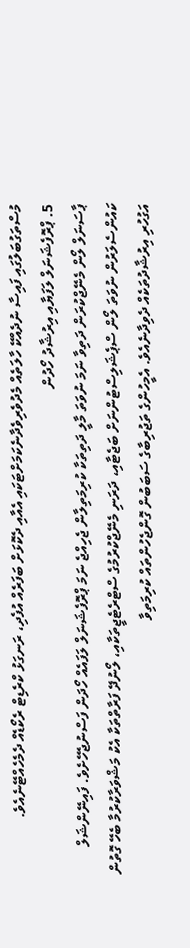މުސްތަގުބަލުގައި ފައިސާ ނުދެއްކޭ ހާލަތެއް މެދުވެރިވެދާނެކަމަށްޓަކައި އެއާއި ދެކޮޅަށް ބަފަރެއް އުފެދި، ރަނގަޅު ކްރެޑިޓް ރެކޯޑެއް ދެމެހެއްޓޭނެއެވެ.
5. ޕްރޮފެޝަނަލް ލަފަޔާއި އިރުޝާދު ހޯދުން
ޕާސަނަލް ލޯން މެނޭޖްކުރަން ދަތިވާ ނަމަ ނުވަތަ މާލީ ދަތިތަކާ ކުރިމަތިލާން ޖެހިއްޖެ ނަމަ ޕްރޮފެޝަނަލް ލަފައެއް ހޯދަން ފަސްނުޖެހޭށެވެ. ފައިނޭންޝަލް ކައުންސެލަރުން ނުވަތަ ލޯން ސްޕެޝަލިސްޓުންނަށް ބަޖެޓާއި، ދަރަނި މެނޭޖްކުރުމުގެ ސްޓްރެޓެޖީތަކާއި، ލޯނުދޭ ފަރާތްތަކާ އެކު މަޝްވަރާކުރުމާ ބެހޭ ގޮތުން އަގުހުރި އިރުޝާދުތަކެއް ދެވިދާނެއެވެ. އެމީހުންގެ ތަޖުރިބާގެ ސަބަބުން ގޮންޖެހުންތައް ކުރިމަތިވާ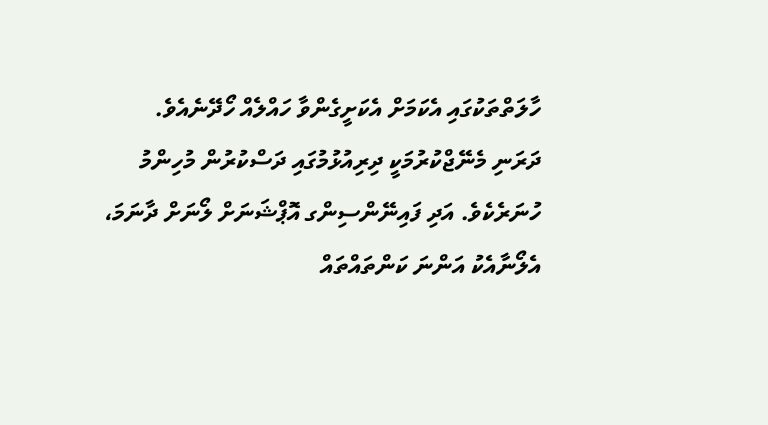ހާލަތްތަކުގައި އެކަމަށް އެކަށީގެންވާ ހައްލެއް ހޯދޭނެއެވެ.
ދަރަނި މެނޭޖްކުރުމަކީ ދިރިއުޅުމުގައި ދަސްކުރުން މުހިންމު ހުނަރެކެވެ. އަދި ފައިނޭންސިންގ އޮޕްޝަނަށް ލޯނަށް ދާނަމަ، އެލޯނާއެކު އަންނަ ކަންތައްތައް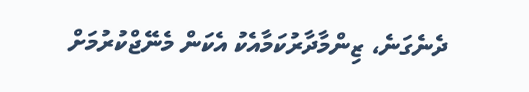ދެނެގަނެ، ޒިންމާދާރުކަމާއެކު އެކަން މެނޭޖްކުރުމަށް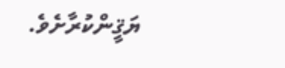ޔަޤީންކުރާށެވެ.